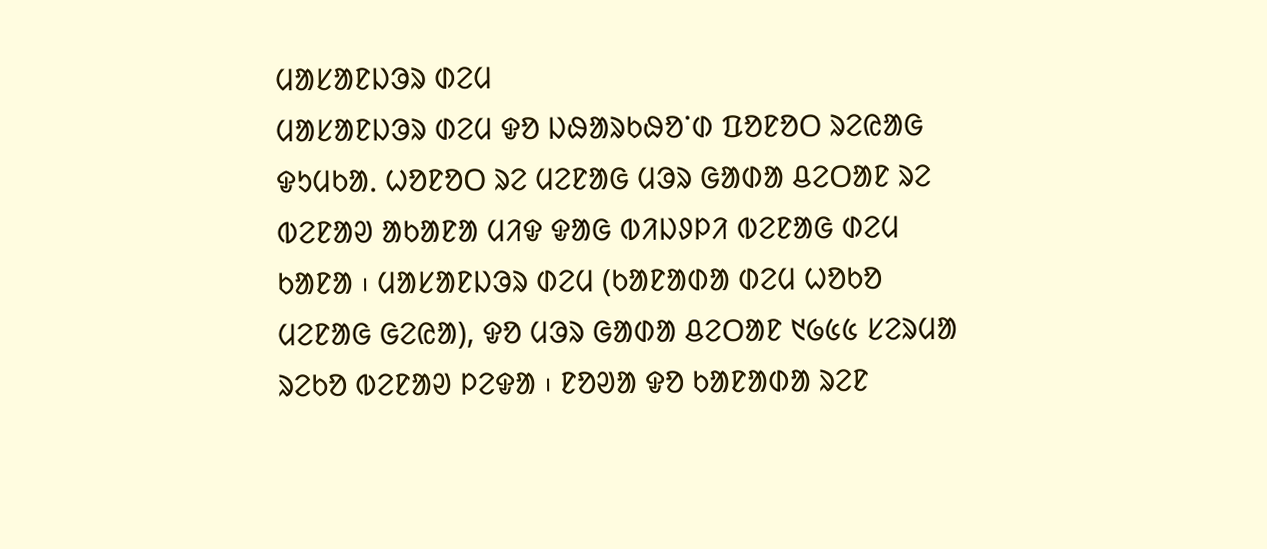ᱢᱟᱥᱟᱱᱡᱳᱨ ᱰᱮᱢ
ᱢᱟᱥᱟᱱᱡᱳᱨ ᱰᱮᱢ ᱫᱚ ᱡᱷᱟᱨᱠᱷᱚᱸᱰ ᱯᱚᱱᱚᱛ ᱨᱮᱭᱟᱜ ᱫᱩᱢᱠᱟᱹ ᱦᱚᱱᱚᱛ ᱨᱮ ᱢᱮᱱᱟᱜ ᱢᱳᱨ ᱜᱟᱰᱟ ᱪᱮᱛᱟᱱ ᱨᱮ ᱵᱮᱱᱟᱣ ᱟᱠᱟᱱᱟ ᱢᱤᱫ ᱫᱟᱜ ᱵᱤᱡᱽᱞᱤ ᱵᱮᱱᱟᱜ ᱰᱮᱢ ᱠᱟᱱᱟ ᱾ ᱢᱟᱥᱟᱱᱡᱳᱨ ᱰᱮᱢ (ᱠᱟᱱᱟᱰᱟ ᱰᱮᱢ ᱦᱚᱠᱚ ᱢᱮᱱᱟᱜ ᱜᱮᱭᱟ), ᱫᱚ ᱢᱳᱨ ᱜᱟᱰᱟ ᱪᱮᱛᱟᱱ ᱑᱙᱕᱕ ᱥᱮᱨᱢᱟ ᱨᱮᱠᱚ ᱵᱮᱱᱟᱣ ᱞᱮᱫᱟ ᱾ ᱱᱚᱣᱟ ᱫᱚ ᱠᱟᱱᱟᱰᱟ ᱨᱮᱱ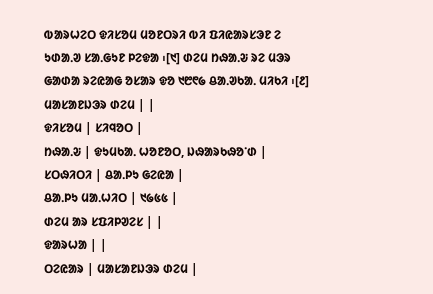ᱵᱟᱨᱦᱮᱛ ᱫᱤᱥᱚᱢ ᱢᱚᱱᱛᱨᱤ ᱵᱤ ᱯᱤᱭᱟᱨᱥᱳᱱ ᱮ ᱩᱰᱟᱹᱣ ᱥᱟᱹᱜᱩᱱ ᱞᱮᱫᱟ ᱾[᱑] ᱰᱮᱢ ᱴᱷᱟᱹᱶ ᱨᱮ ᱢᱳᱨ ᱜᱟᱰᱟ ᱨᱮᱭᱟᱜ ᱚᱥᱟᱨ ᱫᱚ ᱑᱘᱖᱙ ᱪᱟᱹᱣᱠᱟᱹ ᱢᱤᱠᱤ ᱾[᱒]
ᱢᱟᱥᱟᱱᱡᱳᱨ ᱰᱮᱢ | |
ᱫᱤᱥᱚᱢ | ᱥᱤᱧᱚᱛ |
ᱴᱷᱟᱹᱶ | ᱫᱩᱢᱠᱟᱹ ᱦᱚᱱᱚᱛ, ᱡᱷᱟᱨᱠᱷᱚᱸᱰ |
ᱥᱛᱷᱤᱛᱤ | ᱪᱟᱹᱞᱩ ᱜᱮᱭᱟ |
ᱪᱟᱹᱞᱩ ᱢᱟᱹᱦᱤᱛ | ᱑᱙᱕᱕ |
ᱰᱮᱢ ᱟᱨ ᱥᱯᱤᱞᱣᱮᱥ | |
ᱫᱟᱨᱦᱟ | |
ᱛᱮᱭᱟᱨ | ᱢᱟᱥᱟᱱᱡᱳᱨ ᱰᱮᱢ |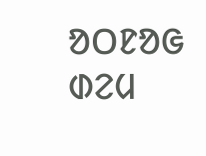ᱚᱛᱱᱚᱜ
ᱰᱮᱢ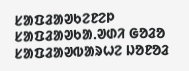ᱥᱟᱯᱲᱟᱣᱠᱮᱱᱮᱞ
ᱥᱟᱯᱲᱟᱣᱠᱟᱹᱣᱰᱤ ᱜᱚᱲᱚ
ᱥᱟᱯᱲᱟᱣᱵᱟᱨᱦᱮ ᱡᱚᱱᱚᱲ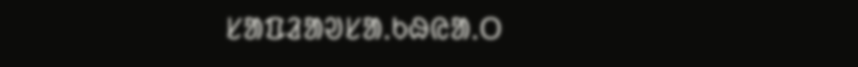ᱥᱟᱯᱲᱟᱣᱥᱟᱹᱠᱷᱭᱟᱹᱛ